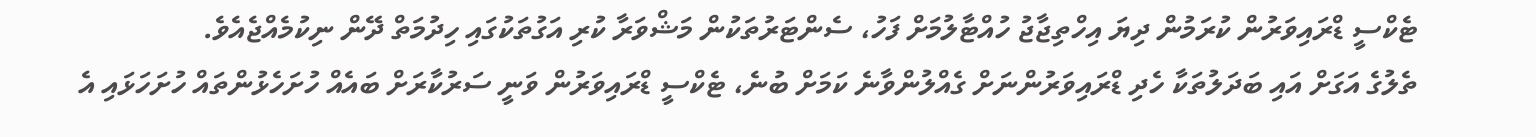ޓެކްސީ ޑްރައިވަރުން ކުރަމުން ދިޔަ އިހްތިޖާޖު ހުއްޓާލުމަށް ފަހު، ސެންޓަރުތަކުން މަޝްވަރާ ކުރި އަގުތަކުގައި ހިދުމަތް ދޭން ނިކުމެއްޖެއެވެ.
ތެލުގެ އަގަށް އައި ބަދަލުތަކާ ހެދި ޑްރައިވަރުންނަށް ގެއްލުންވާނެ ކަމަށް ބުނެ، ޓެކްސީ ޑްރައިވަރުން ވަނީ ސަރުކާރަށް ބައެއް ހުށަހެޅުންތައް ހުށަހަޅައި އެ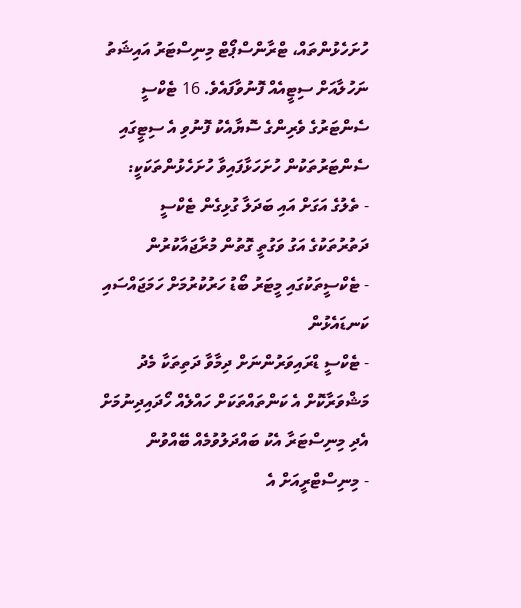ހުށަހެޅުންތައް، ޓްރާންސްޕޯޓް މިނިސްޓަރު އައިޝަތު ނަހުލާއަށް ސިޓީއެއް ފޮނުވާފައެވެ. 16 ޓެކްސީ ސެންޓަރުގެ ވެރިންގެ ސޮޔާއެކު ފޮނުވި އެ ސިޓީގައި ސެންޓަރުތަކުން ހުށަހަޅާފައިވާ ހުށަހެޅުންތަކަކީ:
- ތެލުގެ އަގަށް އައި ބަދަލާ ގުޅިގެން ޓެކްސީ ދަތުރުތަކުގެ އަގު ވަގުތީ ގޮތުން މުރާޖައާކުރުން
- ޓެކްސީތަކުގައި މީޓަރު ބޯޑު ހަރުކުރުމަށް ހަމަޖައްސައި ކަނޑައެޅުން
- ޓެކްސީ ޑްރައިވަރުންނަށް ދިމާވާ ދަތިތަކާ މެދު މަޝްވަރާކޮށް އެ ކަންތައްތަކަށް ހައްލެއް ހޯދައިދިނުމަށް އެދި މިނިސްޓަރާ އެކު ބައްދަލުވުމެއް ބޭއްވުން
- މިނިސްޓްރީއަށް އެ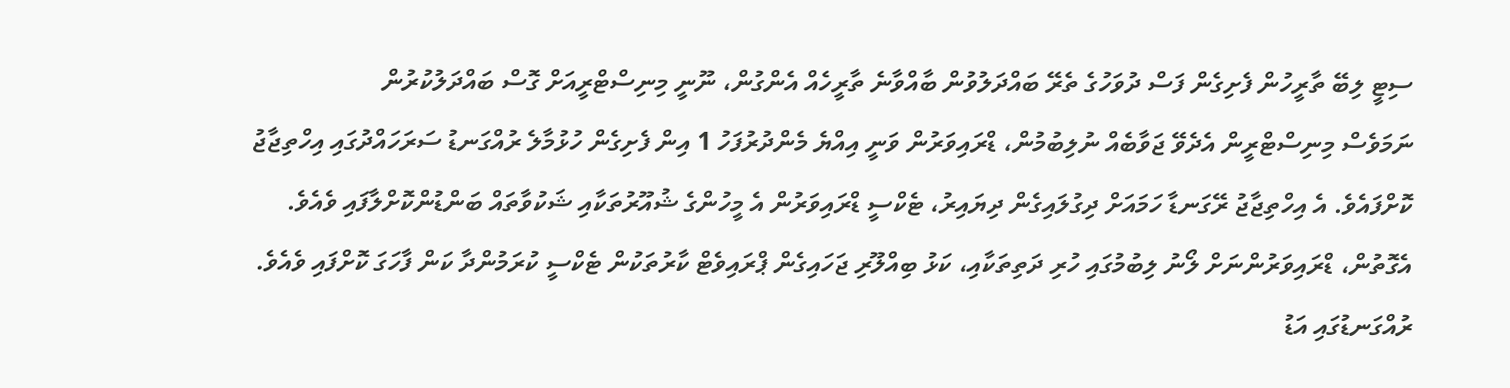ސިޓީ ލިބޭ ތާރީހުން ފެށިގެން ފަސް ދުވަހުގެ ތެރޭ ބައްދަލުވުން ބާއްވާނެ ތާރީހެއް އެންގުން، ނޫނީ މިނިސްޓްރީއަށް ގޮސް ބައްދަލުކުރުން
ނަމަވެސް މިނިސްޓްރީން އެދެވޭ ޖަވާބެއް ނުލިބުމުން، ޑްރައިވަރުން ވަނީ އިއްޔެ މެންދުރުފަހު 1 އިން ފެށިގެން ހުޅުމާލެ ރުއްގަނޑު ސަރަހައްދުގައި އިހްތިޖާޖު ކޮށްފައެވެ. އެ އިހްތިޖާޖު ރޭގަނޑާ ހަމައަށް ދިގުލައިގެން ދިޔައިރު، ޓެކްސީ ޑްރައިވަރުން އެ މީހުންގެ ޝުއޫރުތަކާއި ޝަކުވާތައް ބަންޑުންކޮށްލާފައި ވެއެވެ. އެގޮތުން، ޑްރައިވަރުންނަށް ލޯނު ލިބުމުގައި ހުރި ދަތިތަކާއި، ކަޅު ބިއްލޫރި ޖަހައިގެން ޕްރައިވެޓް ކާރުތަކުން ޓެކްސީ ކުރަމުންދާ ކަން ފާހަގަ ކޮށްފައި ވެއެވެ.
ރުއްގަނޑުގައި އަޑު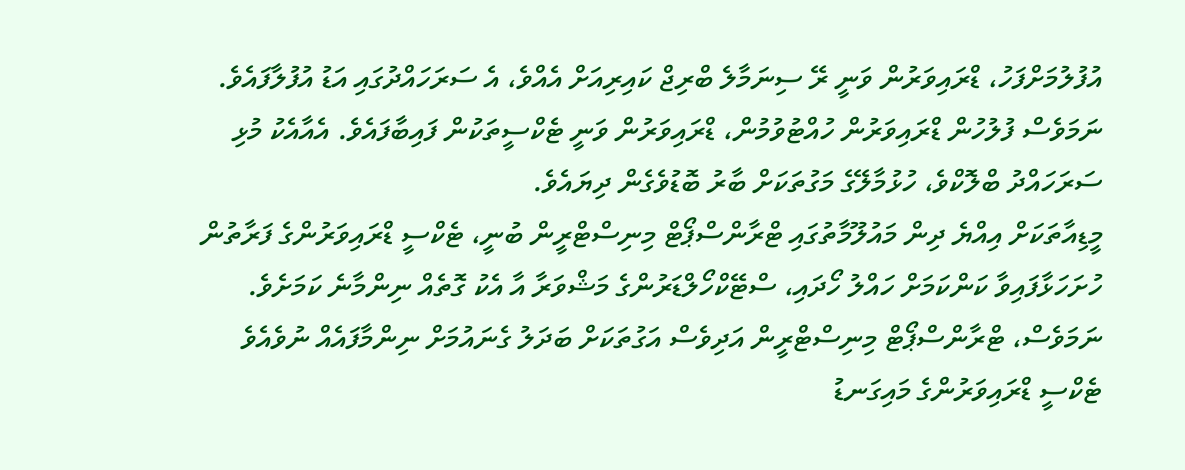އުފުލުމަށްފަހު، ޑްރައިވަރުން ވަނީ ރޭ ސިނަމާލެ ބްރިޖް ކައިރިއަށް އެއްވެ، އެ ސަރަހައްދުގައި އަޑު އުފުލާފައެވެ. ނަމަވެސް ފުލުހުން ޑްރައިވަރުން ހުއްޓުވުމުން، ޑްރައިވަރުން ވަނީ ޓެކްސީތަކުން ފައިބާފައެވެ. އެއާއެކު މުޅި ސަރަހައްދު ބްލޮކްވެ، ހުޅުމާލޭގެ މަގުތަކަށް ބާރު ބޮޑުވެގެން ދިޔައެވެ.
މީޑިއާތަކަށް އިއްޔެ ދިން މައުލޫމާތުގައި ޓްރާންސްޕޯޓް މިނިސްޓްރީން ބުނީ، ޓެކްސީ ޑްރައިވަރުންގެ ފަރާތުން ހުށަހަޅާފައިވާ ކަންކަމަށް ހައްލު ހޯދައި، ސްޓޭކްހޯލްޑަރުންގެ މަޝްވަރާ އާ އެކު ގޮތެއް ނިންމާނެ ކަމަށެވެ. ނަމަވެސް، ޓްރާންސްޕޯޓް މިނިސްޓްރީން އަދިވެސް އަގުތަކަށް ބަދަލު ގެނައުމަށް ނިންމާފައެއް ނުވެއެވެ
ޓެކްސީ ޑްރައިވަރުންގެ މައިގަނޑު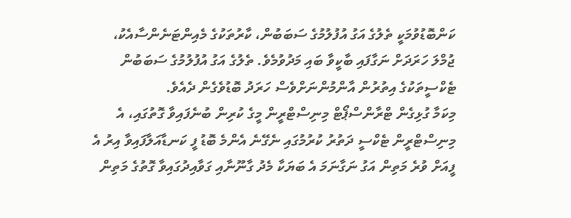ކަންބޮޑުވުމަކީ ތެލުގެ އަގު އުފުލުމުގެ ސަބަބުން، ކާރުތަކުގެ މެއިންޓަނެންސާއެކު، ޖުމްލަ ހަރަދަށް ނަގާފައި ބާކީވާ ބައި މަދުވުމެވެ. ތެލުގެ އަގު އުފުލުމުގެ ސަބަބުން ޓެކްސީތަކުގެ އިތުރުން އާންމުންނަށްވެސް ހަރަދު ބޮޑުވެގެން ދެއެވެ.
މިކަމާ ގުޅިގެން ޓްރާންސްޕޯޓް މިނިސްޓްރީން މީގެ ކުރިން ބުނެފައިވާ ގޮތުގައި، އެ މިނިސްޓްރީން ޓެކްސީ ދަތުރު ކުރުމުގައި ނެގޭނެ އެންމެ ބޮޑު ފީ ކަނޑާއަލާފައިވާ އިރު އެ ފީއަށް ވުރެ މަތިން އަގު ނަގާނަމަ އެ ބަޔަކާ މެދު ގާނޫނާއި ގަވާއިދުގައިވާ ގޮތުގެ މަތިން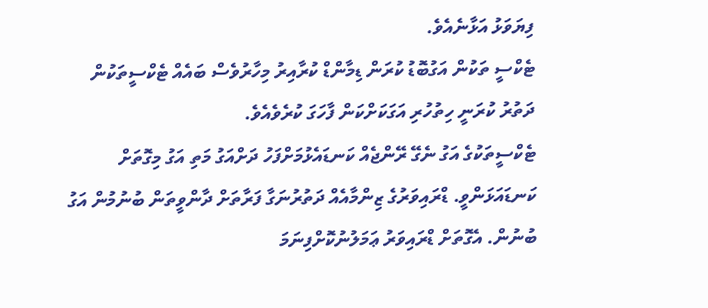ފިޔަވަޅު އަޅާނެއެވެ.
ޓެކްސީ ތަކުން އަގުބޮޑު ކުރަން ޑިމާންޑް ކުރާއިރު މިހާރުވެސް ބައެއް ޓެކްސީތަކުން ދަތުރު ކުރަނީ ހިތުހުރި އަގަކަށްކަން ފާހަގަ ކުރެވެއެވެ.
ޓެކްސީތަކުގެ އަގު ނެގޭ ރޭންޖެއް ކަނޑައެޅުމަށްފަހު ދަށްއަގު މަތި އަގު މިގޮތަށް ކަނޑައަޅަންވީ. ޑްރައިވަރުގެ ޒިންމާއެއް ދަތުރުނަގާ ފަރާތަށް ދާންވީތަން ބުނުމުން އަގު ބުނުން. އެގޮތަށް ޑްރައިވަރު ޢަމަލުނުކޮށްފިނަމަ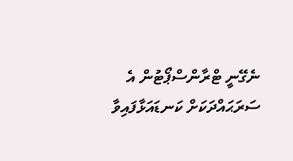ނެގޭނީ ޓްރާންސްޕޯޓުން އެ ސަރަޙައްދަކަށް ކަނޑައަޅާފައިވާ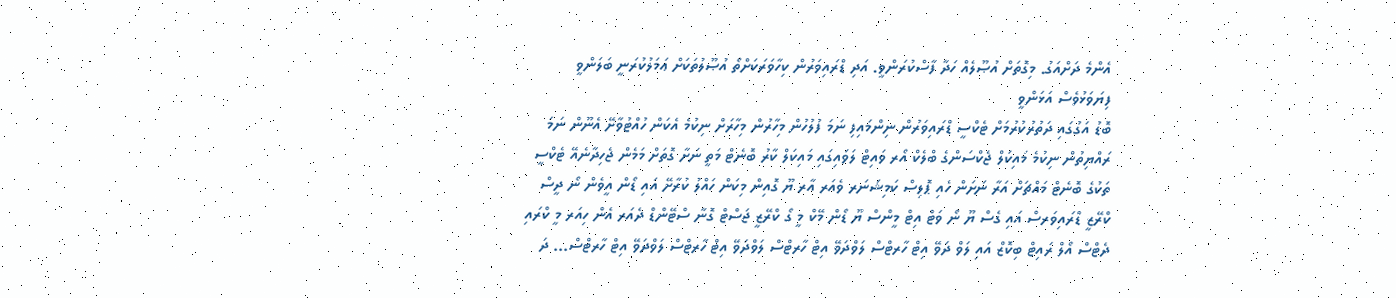އެންމެ ދަށްއަގު. މިގޮތަށް އުޞޫލެއް ހަދާ ފާސްކުރަންވީ. އަދި ޑްރައިވަރުން ކިހާވަރަކަށްތޯ އުޞޫލުތަކަށް ޢަމަލުކުރަނީ ބަލަންވީ ފިޔަވަޅުވެސް އަޅަންވީ
ބޮޑު އަގުގައި ދަތުރުކުރުމަށް ޓެކްސީ ޑްރައިވަރުން ނިންމައިފި ނަމަ ފުލުހުން މިހާރުން މިހާރަށް ނިކުމެ އެކަން ހުއްޓުވާށޭ އެނޫން ނަމަ ރައްޔިތުން ނިކުމެ މައިކަލް ޖެކްސަންގެ ބްލެކް އޯރ ވައިޓް ލަވައިގައި މައިކަލް ކާރު ބޮނެޓް މަތީ ނަށާ ގޮތަށް މަމެން ޖެހިދާނެއޭ ޓެކްސީ ތަކުގެ ބޮނެޓް މައްޗަށް އަރާ ނަށަން ހެއި ޕޮލިސް ކަމިޝަނަރ ވެއަރ އާރ ޔޫ ގޮއިން މިކަން ހައްލު ކުރާށޭ އައި ޑޯން އީވެން ނޯ ދީސް ކްރޭޒީ ޑްރައިވަރސް އައި ގެސް ޔޫ ނޯ ވަޓް އިޓް މީންސް ޔޫ ޑޯން މޭކް މީ ގޯ ކްރޭޒީ ޖަސްޓް ގޮނާ ސްޓޭންޑް ދެއަރ އެން ހިއަރ މީ ކްރައި ދެޓްސް އޯލް ރައިޓް ބިކޮޒް އައި ލަވް ދަވޭ އިޓް ހާރޓްސް ލަވްދަވޭ އިޓް ހާރޓްސް ލަވްދަވޭ އިޓް ހާރޓްސް ލަވްދަވޭ އިޓް ހާރޓްސް... ދަ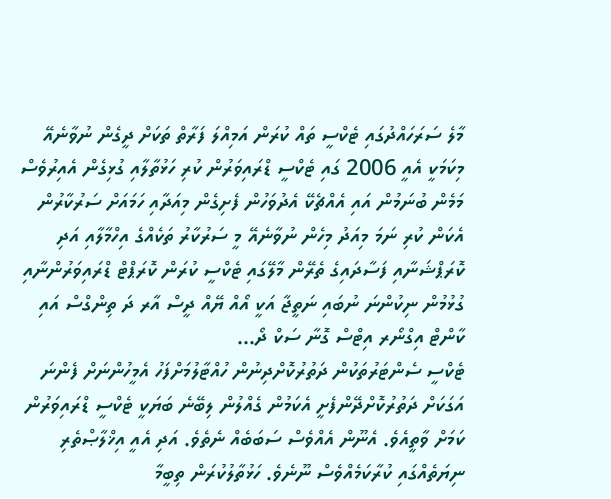މާލެ ސަރަހައްދުގައި ޓެކްސީ ތައް ކުރަން އަމިއްލަ ފަރާތް ތަކަށް ދީގެން ނުވާނެއޭ މިކަމަކީ އެއީ 2006 ގައި ޓެކްސީ ޑްރައިވަރުން ކުރި ހަޅުތާލާއި ގުޅިގެން އެއިރުވެސް މަމެން ބުނަމުން އައި އެއްޗެކޭ އެދުވަހުން ފެށިގެން މިއަދާއި ހަމައަށް ސަރުކާރުން އެކަން ކުރި ނަމަ މިއަދު މިހެން ނުވާނެއޭ މީ ސަރުކާރު ތަކެއްގެ އިހްމާލާއި އަދި ކޮރަޕްޝަނާއި ފަސާދައިގެ ތެރޭން މާލޭގައި ޓެކްސީ ކުރަން ކޮރަޕްޓް ޑްރައިވަރުންނާއި ގުޅުމުން ނިކުންނަ ނުބައި ނަތީޖާ އަކީ އޯއް ޔޭއް ދީސް އާރ ދަ ތިންގްސް އައި ކާންޓް އިގްނޯރ އިޓްސް ގޮނާ ސަކް ދޯ...
ޓެކްސީ ސެންޓަރުތަކުން ދަތުރުކޮށްދިނުން ހުއްޓާލުމަށްފަހު އެމީހުންނަށް ފެންނަ އަގަކަށް ދަތުރުކޮށްދޭންފެށީ އެކަމުން ގެއްލުން ލިބޭނެ ބަޔަކީ ޓެކްސީ ޑްރައިވަރުން ކަމަށް ވާތީއެވެ. އެނޫން އެއްވެސް ސަބަބެއް ނެތެވެ. އަދި އެއީ އިޚްލާޞްތެރި ނިޔަތެއްގައި ކުރާކަމެއްވެސް ނޫނެވެ. ހަޅުތާލުކުރަން ތިބީމާ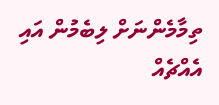ތިމާމެންނަށް ލިބެމުން އައި އެއްޗެއް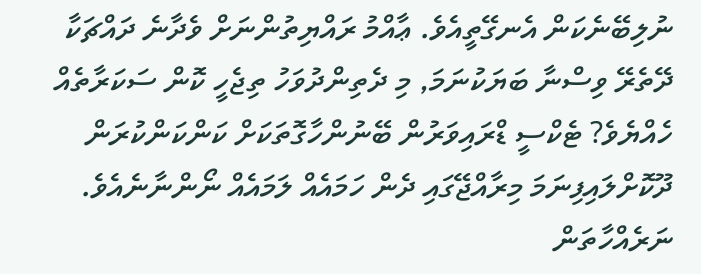ނުލިބޭނެކަން އެނގޭތީއެވެ. ޢާއްމު ރައްޔިތުންނަށް ވެދާނެ ދައްޗަކާ ދޭތެރޭ ވިސްނާ ބަޔަކުނަމަ, މި ދެތިންދުވަހު ތިޖެހީ ކޮން ސަކަރާތެއް ހެއްޔެވެ? ޓެކްސީ ޑްރައިވަރުން ބޭނުންހާގޮތަކަށް ކަންކަންކުރަން ދޫކޮށްލައިފިނަމަ މިރާއްޖޭގައި ދެން ހަމައެއް ލަމައެއް ނޯންނާނެއެވެ. ނަރެއްހާތަން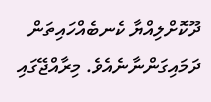ދޫކޮށްލިއްޔާ ކެނބެއްހައިތަން ދަމައިގަންނާނެއެވެ. މިރާއްޖޭގައި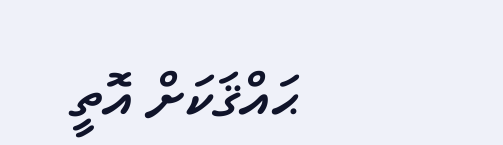ޙައްޤަކަށް އޮތީ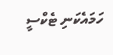ހަމައެކަނި ޓެކްސީ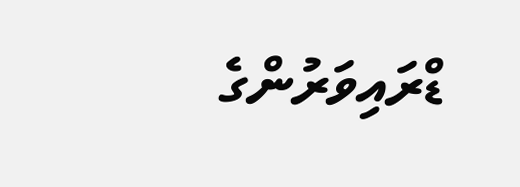ޑްރައިވަރުންގެ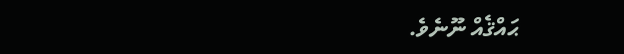ޙައްޤެއް ނޫނެވެ.